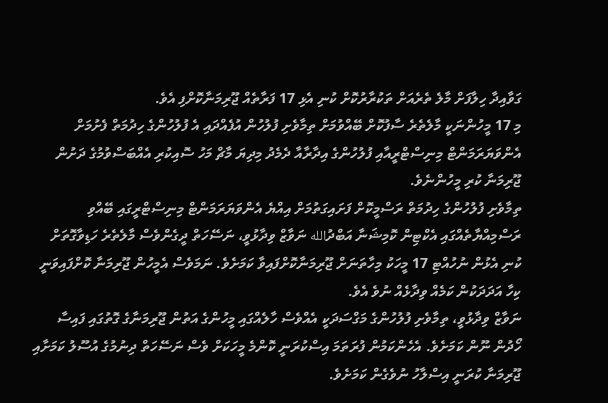ގަވާއިދާ ހިލާފަށް މާލެ ތެރެއަށް ތަކުރާރުކޮށް ކުނި އެޅި 17 ފަރާތެއް ޖޫރިމަނާކޮށްފި އެވެ.
މި 17 މީހުންނަކީ މާލެތެރެ ސާފުކޮށް ބޭއްވުމަށް ތިމާވެށި ފުލުހުން އުފެއްދައި އެ ފުލުހުންގެ ހިދުމަތް ފެށުމަށް އެންވަޔަރަމަންޓް މިނިސްޓްރީއާއި ފުލުހުންގެ އިދާރާއާ ދެމެދު މިދިޔަ މާޗް މަހު ސޮއިކުރި އެއްބަސްވުމުގެ ދަށުން ޖޫރިމަނާ ކުރި މީހުންނެވެ.
ތިމާވެށި ފުލުހުންގެ ހިދުމަތް ރަސްމީކޮށް ފަށައިގަތުމަށް އިއްޔެ އެންވަޔަރަމަންޓް މިނިސްޓްރީގައި ބޭއްވި ރަސްމިއްޔާތެއްގައި އެކްޓިން ކޮމިޝަނާ އަބްދުالله ނަވާޒް ވިދާޅުވީ، ނަސޭހަތް ދީގެންވެސް މާލެތެރެ ހަޑިވާގޮތަށް ކުނި އެޅުން ނުހުއްޓި 17 މީހަކު މިހާތަނަށް ޖޫރިމަނާކޮށްފައިވާ ކަމަށެވެ. ނަމަވެސް އެމީހުން ޖޫރިމަނާ ކޮށްފައިވަނީ ކިހާ އަދަދަކުން ކަމެއް ވިދާޅެއް ނުވެ އެވެ.
ނަވާޒް ވިދާޅުވީ، ތިމާވެށި ފުލުހުންގެ މަގްސަދަކީ އެއްވެސް ހާލެއްގައި މީހުންގެ އަތުން ޖޫރިމަނާގެ ގޮތުގައި ފައިސާ ހޯދުން ނޫން ކަމަށެވެ. އެހެންކަމުން ފުރަތަމަ އިސްކުރަނީ ކޮންމެ މީހަކަށް ވެސް ނަސޭހަތް ދިނުމުގެ އުސޫލު ކަމަށާއި ޖޫރިމަނާ ކުރަނީ އިސްލާހު ނުވެގެން ކަމަށެވެ.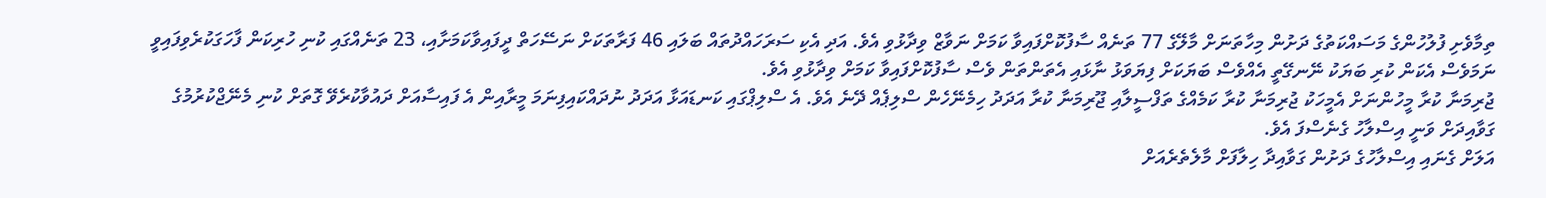ތިމާވެށި ފުލުހުންގެ މަސައްކަތުގެ ދަށުން މިހާތަނަށް މާލޭގެ 77 ތަނެއް ސާފުކޮށްފައިވާ ކަމަށް ނަވާޒް ވިދާޅުވި އެވެ. އަދި އެކި ސަރަހައްދުތައް ބަލައި 46 ފަރާތަކަށް ނަސޭހަތް ދީފައިވާކަމަށާއި، 23 ތަނެއްގައި ކުނި ހުރިކަން ފާހަގަކުރެވިފައިވީ ނަމަވެސް އެކަން ކުރި ބަޔަކު ނޭނގޭތީ އެއްވެސް ބަޔަކަށް ފިޔަވަޅު ނާޅައި އެތަންތަން ވެސް ސާފުކޮށްފައިވާ ކަމަށް ވިދާޅުވި އެވެ.
ޖުރިމަނާ ކުރާ މީހުންނަށް އެމީހަކު ޖުރިމަނާ ކުރާ ކަމެއްގެ ތަފްސީލާއި ޖޫރިމަނާ ކުރާ އަދަދު ހިމެނޭހެން ސްލިޕެއް ދޭނެ އެވެ. އެ ސްލިޕްގައި ކަނޑައަޅާ އަދަދު ނުދައްކައިފިނަމަ މީރާއިން އެ ފައިސާއަށް ދައުވާކުރެވޭ ގޮތަށް ކުނި މެނޭޖްކުރުމުގެ ގަވާއިދަށް ވަނީ އިސްލާހު ގެނެސްފަ އެވެ.
އަލަށް ގެނައި އިސްލާހުގެ ދަށުން ގަވާއިދާ ހިލާފަށް މާލެތެރެއަށް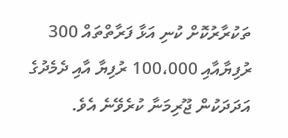ތަކުރާރުކޮށް ކުނި އަޅާ ފަރާތްތައް 300 ރުފިޔާއާއި 100،000 ރުފިޔާ އާއި ދެމެދުގެ އަދަދަކުން ޖޫރިމަނާ ކުރެވޭނެ އެވެ.